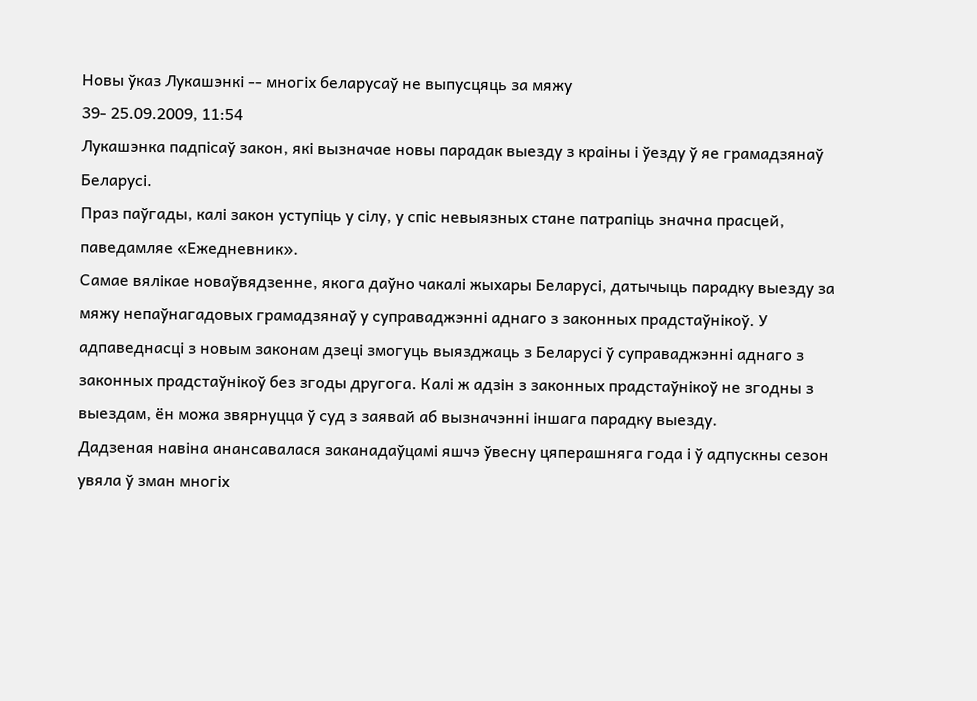Новы ўказ Лукашэнкі -- многіх беларусаў не выпусцяць за мяжу
39- 25.09.2009, 11:54
Лукашэнка падпісаў закон, які вызначае новы парадак выезду з краіны і ўезду ў яе грамадзянаў Беларусі.
Праз паўгады, калі закон уступіць у сілу, у спіс невыязных стане патрапіць значна прасцей, паведамляе «Ежедневник».
Самае вялікае новаўвядзенне, якога даўно чакалі жыхары Беларусі, датычыць парадку выезду за мяжу непаўнагадовых грамадзянаў у суправаджэнні аднаго з законных прадстаўнікоў. У адпаведнасці з новым законам дзеці змогуць выязджаць з Беларусі ў суправаджэнні аднаго з законных прадстаўнікоў без згоды другога. Калі ж адзін з законных прадстаўнікоў не згодны з выездам, ён можа звярнуцца ў суд з заявай аб вызначэнні іншага парадку выезду.
Дадзеная навіна анансавалася заканадаўцамі яшчэ ўвесну цяперашняга года і ў адпускны сезон увяла ў зман многіх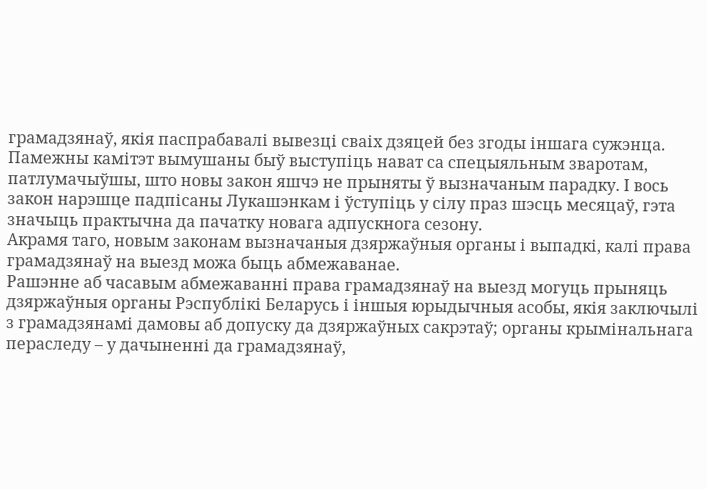грамадзянаў, якія паспрабавалі вывезці сваіх дзяцей без згоды іншага сужэнца. Памежны камітэт вымушаны быў выступіць нават са спецыяльным зваротам, патлумачыўшы, што новы закон яшчэ не прыняты ў вызначаным парадку. І вось закон нарэшце падпісаны Лукашэнкам і ўступіць у сілу праз шэсць месяцаў, гэта значыць практычна да пачатку новага адпускнога сезону.
Акрамя таго, новым законам вызначаныя дзяржаўныя органы і выпадкі, калі права грамадзянаў на выезд можа быць абмежаванае.
Рашэнне аб часавым абмежаванні права грамадзянаў на выезд могуць прыняць дзяржаўныя органы Рэспублікі Беларусь і іншыя юрыдычныя асобы, якія заключылі з грамадзянамі дамовы аб допуску да дзяржаўных сакрэтаў; органы крымінальнага пераследу – у дачыненні да грамадзянаў,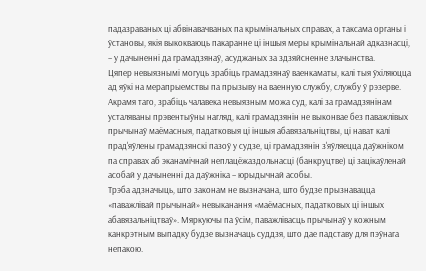падазраваных ці абвінавачваных па крымінальных справах, а таксама органы і ўстановы, якія выкокваюць пакаранне ці іншыя меры крымінальнай адказнасці, – у дачыненні да грамадзянаў, асуджаных за здзяйсненне злачынства.
Цяпер невыязнымі могуць зрабіць грамадзянаў ваенкаматы, калі тыя ўхіляюцца ад яўкі на мерапрыемствы па прызыву на ваенную службу, службу ў рэзерве.
Акрамя таго, зрабіць чалавека невыязным можа суд, калі за грамадзянінам усталяваны прэвентыўны нагляд, калі грамадзянін не выконвае без паважлівых прычынаў маёмасныя, падатковыя ці іншыя абавязальніцтвы, ці нават калі прад'яўлены грамадзянскі пазоў у судзе, ці грамадзянін з'яўляецца даўжніком па справах аб эканамічнай неплацёжаздольнасці (банкруцтве) ці зацікаўленай асобай у дачыненні да даўжніка – юрыдычнай асобы.
Трэба адзначыць, што законам не вызначана, што будзе прызнавацца «паважлівай прычынай» невыканання «маёмасных, падатковых ці іншых абавязальніцтваў». Мяркуючы па ўсім, паважлівасць прычынаў у кожным канкрэтным выпадку будзе вызначаць суддзя, што дае падставу для пэўнага непакою.